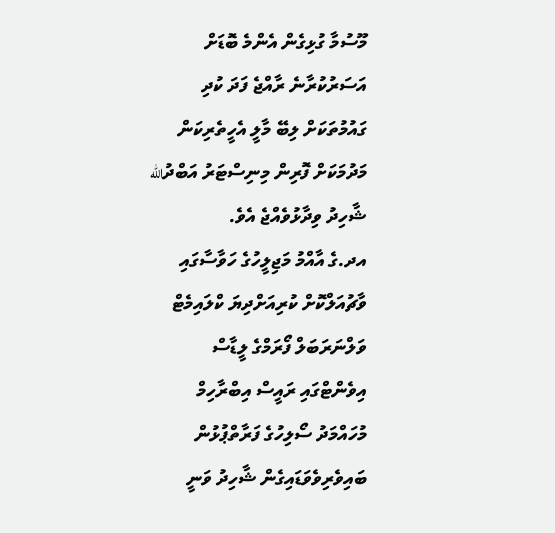މޫސުމާ ގުޅިގެން އެންމެ ބޮޑަށް އަސަރުކުރާނެ ރާއްޖެ ފަދަ ކުދި ގައުމުތަކަށް ލިބޭ މާލީ އެހީތެރިކަން މަދުމަކަށް ފޮރިން މިނިސްޓަރު އަބްދުالله ޝާހިދު ވިދާޅުވެއްޖެ އެވެ.
އދ.ގެ އާއްމު މަޖިލީހުގެ ހަވާސާގައި ވާޗުއަލްކޮށް ކުރިއަށްދިޔަ ކްލައިމެޓް ވަލްނަރަބަލް ފޯރަމްގެ ލީޑާސް އިވެންޓްގައި ރައީސް އިބްރާހިމް މުހައްމަދު ސޯލިހުގެ ފަރާތްޕުޅުން ބައިވެރިވެވަޑައިގެން ޝާހިދު ވަނީ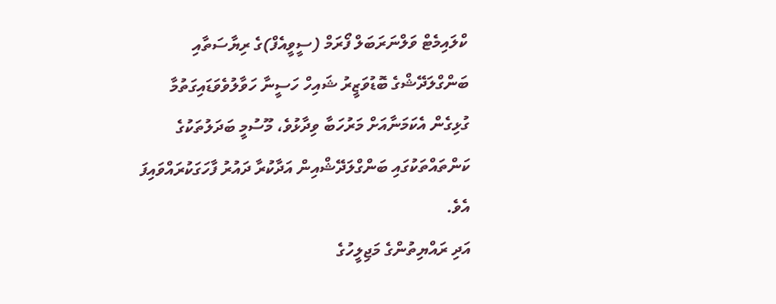ކްލައިމެޓް ވަލްނަރަބަލް ފޯރަމް (ސީވީއެފް)ގެ ރިޔާސަތާއި ބަންގްލަދޭޝްގެ ބޮޑުވަޒީރު ޝައިހް ހަސީނާ ހަވާލުވެވަޑައިގަތުމާ ގުޅިގެން އެކަމަނާއަށް މަރުހަބާ ވިދާޅުވެ، މޫސުމީ ބަދަލުތަކުގެ ކަންތައްތަކުގައި ބަންގްލަދޭޝްއިން އަދާކުރާ ދައުރު ފާހަގަކުރައްވައިފަ އެވެ.
އަދި ރައްޔިތުންގެ މަޖިލީހުގެ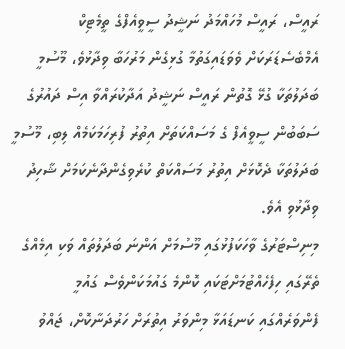ރައީސް، ރައީސް މުހައްމަދު ނަޝީދު ސީވީއެފްގެ ތީމެޓިކް އެމްބެސެޑަރަކަށް ވެވަޑައިގަތުމާ ގުޅިގެން މަރުހަބާ ވިދާޅުވެ، މޫސުމީ ބަދަލުތަކާ ގުޅޭ ގޮތުން ރައީސް ނަޝީދު އަދާކުރައްވާ އިސް ދައުރުގެ ސަބަބުން ސީވީއެފް ގެ މަސައްކަތަށް އިތުރު ފުރިހަމަކަމެއް ލިބި، މޫސުމީ ބަދަލުތަކާ ދެކޮޅަށް އިތުރު މަސައްކަތް ކުރެވިގެންދާނެކަމަށް ޝާހިދު ވިދާޅުވި އެވެ.
މިނިސްޓަރުގެ ވާހަކަފުޅުގައި މޫސުމަށް އަންނަ ބަދަލުތައް ވަކި އިމެއްގެ ތެރޭގައި ހިފެހެއްޓުމަށްޓަކައި ކޮންމެ ގައުމަކަންވެސް ގައުމީ ފެންވަރެއްގައި ކަނޑައަޅާ މިންވަރު އިތުރަށް ހަރުދަނާކޮށް، ޖައްވު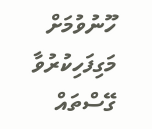ހޫނުވުމަށް މަގިފަހިކުރުވާ ގޭސްތައް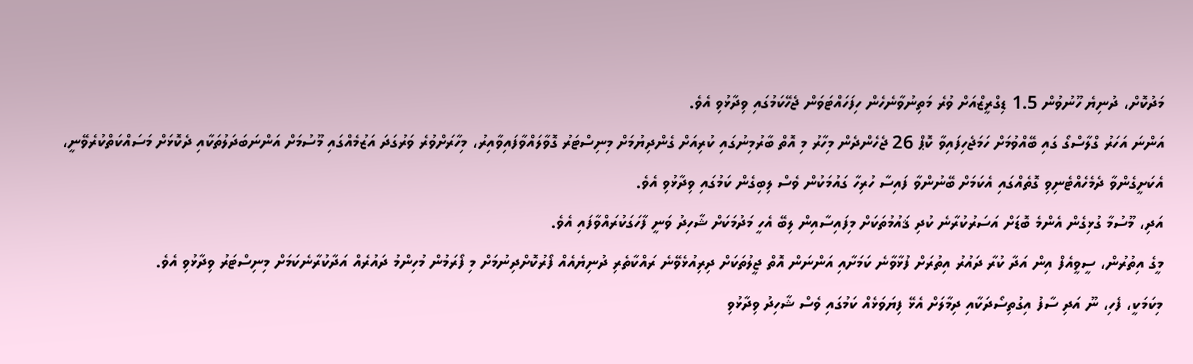މަދުކޮށް، ދުނިޔެ ހޫނުވުން 1.5 ޑިގްރީޒްއަށް ވުރެ މަތިނުވާނެހެން ހިފަހައްޓަވަން ޖެހޭކަމުގައި ވިދާޅުވި އެވެ.
އަންނަ އަހަރު ގްލާސްގޯ ގައި ބޭއްވުމަށް ހަމަޖެހިފައިވާ ކޮޕް 26 ޖެހެންދެން މިހާރު މި އޮތް ބާރުމިނުގައި ކުރިއަށް ގެންދިޔުމަށް މިނިސްޓަރު ގޮވާލައްވާފައިވާއިރު، މިހާރަށްވުރެ ވަރުގަދަ އަޒުމެއްގައި މޫސުމަށް އަންނަބަދަލުތަކާއި ދެކޮޅަށް މަސައްކަތްކުރެވޭނީ، އެކަށީގެންވާ ދެމެހެއްޓެނިވި ގޮތެއްގައި އެކަމަށް ބޭނުންވާ ފައިސާ ހުރިހާ ގައުމަކުން ވެސް ލިބިގެން ކަމުގައި ވިދާޅުވި އެވެ.
އަދި، މޫސުމާ ގުޅިގެން އެންމެ ބޮޑަށް އަސަރުކުރާނެ ކުދި ޤައުމުތަކަށް މިފައިސާއިން ލިބޭ އެހީ މަދުމަކަށް ޝާހިދު ވަނީ ފާހަގަކުރައްވާފައި އެވެ.
މީގެ އިތުރުން، ސީވީއެފް އިން އަދާ ކުރާ ދައުރު އިތުރަށް ފުޅާވާނެ ކަމަށާއި އަންނަން އޮތް ޖީލުތަކަށް ދިރިއުޅެވޭނެ ރައްކާތެރި ދުނިޔެއެއް ފޯރުކޮށްދިނުމަށް މި ފޯރަމުން މުހިންމު ދައުރެއް އަދާކުރާނެކަމަށް މިނިސްޓަރު ވިދާޅުވި އެވެ.
މިކަމަކީ، ފެހި، ނޫ އަދި ސާފު އިގުތިސޯދަކާއި ދިމާލަށް އެޅޭ ފިޔަވަޅެއް ކަމުގައި ވެސް ޝާހިދު ވިދާޅުވި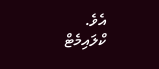އެވެ.
ކްލައިމެޓް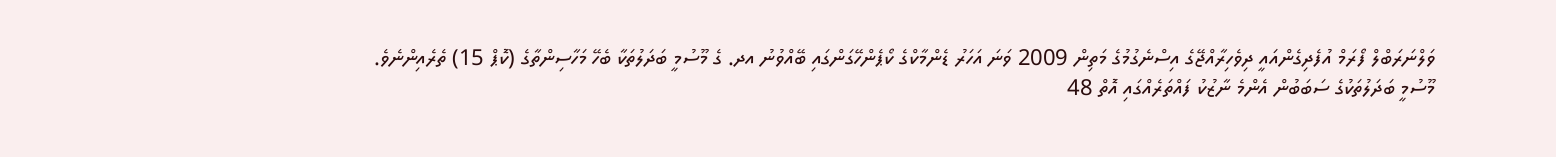ވަލްނަރަބްލް ފޯރަމް އުފެދިގެންއައީ ދިވެހިރާއްޖޭގެ އިސްނެގުމުގެ މަތިން 2009 ވަނަ އަހަރު ޑެންމާކްގެ ކޯޕެންހޭގަންގައި ބޭއްވުނު އދ. ގެ މޫސުމީ ބަދަލުތަކާ ބެހޭ މަހާސިންތާގެ (ކޮޕް 15) ތެރެއިންނެވެ.
މޫސުމީ ބަދަލުތަކުގެ ސަބަބުން އެންމެ ނާޒުކު ފައްތަރެއްގައި އޮތް 48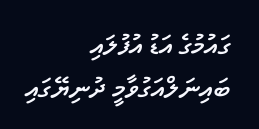ގައުމުގެ އަޑު އުފުލައި ބައިނަލްއަގުވާމީ ދުނިޔޭގައި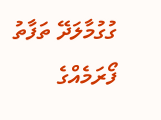ގުގުމާލަދޭ ތަފާތު ފޯރަމެއްގެ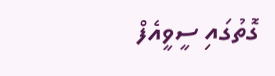ގޮތުގައި ސީވީއެފް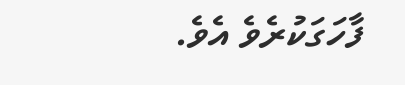ފާހަގަކުރެވެ އެވެ.